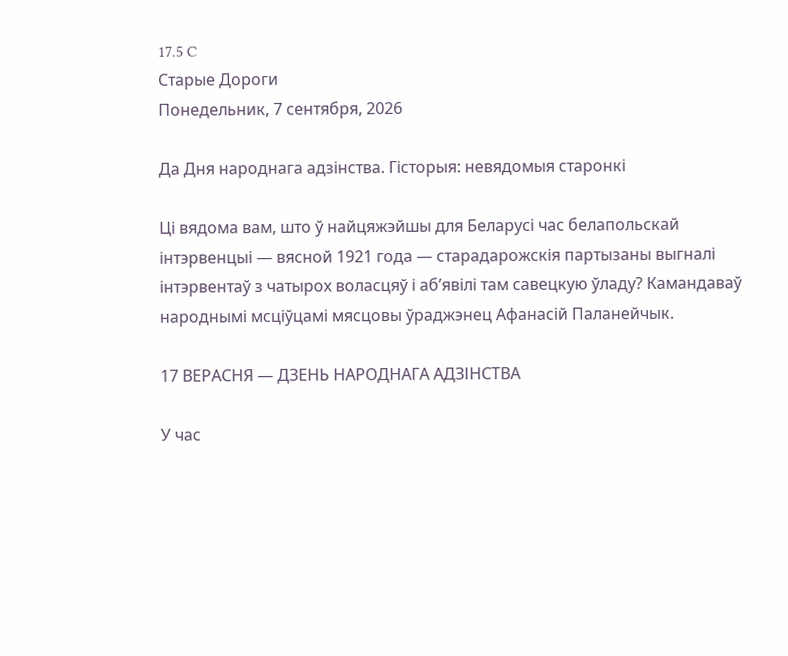17.5 C
Старые Дороги
Понедельник, 7 сентября, 2026

Да Дня народнага адзінства. Гісторыя: невядомыя старонкі

Ці вядома вам, што ў найцяжэйшы для Беларусі час белапольскай інтэрвенцыі — вясной 1921 года — старадарожскія партызаны выгналі інтэрвентаў з чатырох воласцяў і аб’явілі там савецкую ўладу? Камандаваў народнымі мсціўцамі мясцовы ўраджэнец Афанасій Паланейчык.

17 ВЕРАСНЯ — ДЗЕНЬ НАРОДНАГА АДЗІНСТВА

У час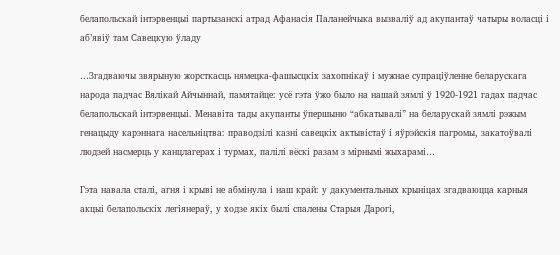белапольскай інтэрвенцыі партызанскі атрад Афанасія Паланейчыка вызваліў ад акупантаў чатыры воласці і аб’явіў там Савецкую ўладу

…Згадваючы звярыную жорсткасць нямецка-фашысцкіх захопнікаў і мужнае супраціўленне беларускага народа падчас Вялікай Айчыннай, памятайце: усё гэта ўжо было на нашай зямлі ў 1920-1921 гадах падчас белапольскай інтэрвенцыі. Менавіта тады акупанты ўпершыню “абкатывалі” на беларускай зямлі рэжым генацыду карэннага насельніцтва: праводзілі казні савецкіх актывістаў і яўрэйскія пагромы, закатоўвалі людзей насмерць у канцлагерах і турмах, палілі вёскі разам з мірнымі жыхарамі…

Гэта навала сталі, агня і крыві не абмінула і наш край: у дакументальных крыніцах згадваюцца карныя акцыі белапольскіх легіянераў, у ходзе якіх былі спалены Старыя Дарогі,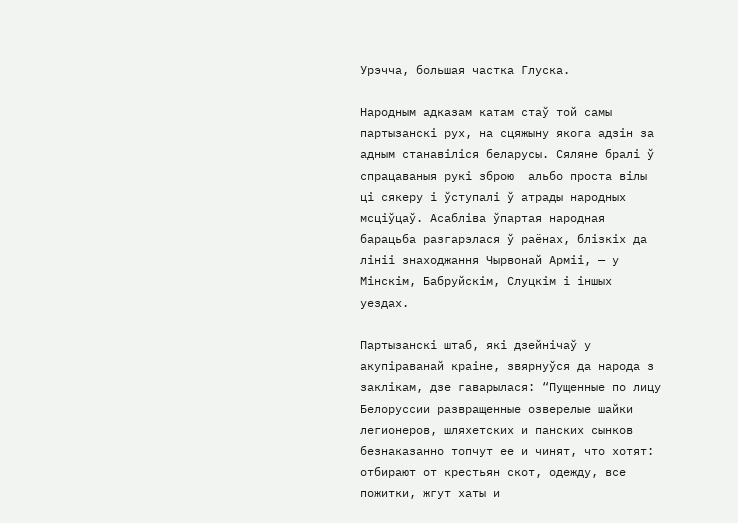Урэчча, большая частка Глуска.

Народным адказам катам стаў той самы партызанскі рух, на сцяжыну якога адзін за адным станавіліся беларусы. Сяляне бралі ў спрацаваныя рукі зброю  альбо проста вілы ці сякеру і ўступалі ў атрады народных мсціўцаў. Асабліва ўпартая народная барацьба разгарэлася ў раёнах, блізкіх да лініі знаходжання Чырвонай Арміі, — у Мінскім, Бабруйскім, Слуцкім і іншых уездах.

Партызанскі штаб, які дзейнічаў у акупіраванай краіне, звярнуўся да народа з заклікам, дзе гаварылася: “Пущенные по лицу Белоруссии развращенные озверелые шайки легионеров, шляхетских и панских сынков безнаказанно топчут ее и чинят, что хотят: отбирают от крестьян скот, одежду, все пожитки, жгут хаты и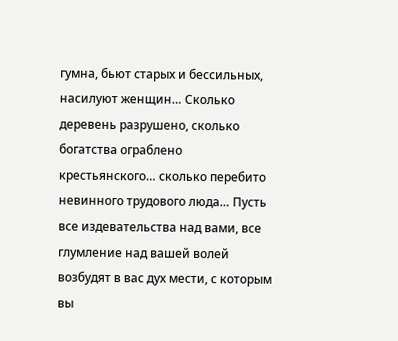гумна, бьют старых и бессильных, насилуют женщин… Сколько деревень разрушено, сколько богатства ограблено крестьянского… сколько перебито невинного трудового люда… Пусть все издевательства над вами, все глумление над вашей волей возбудят в вас дух мести, с которым вы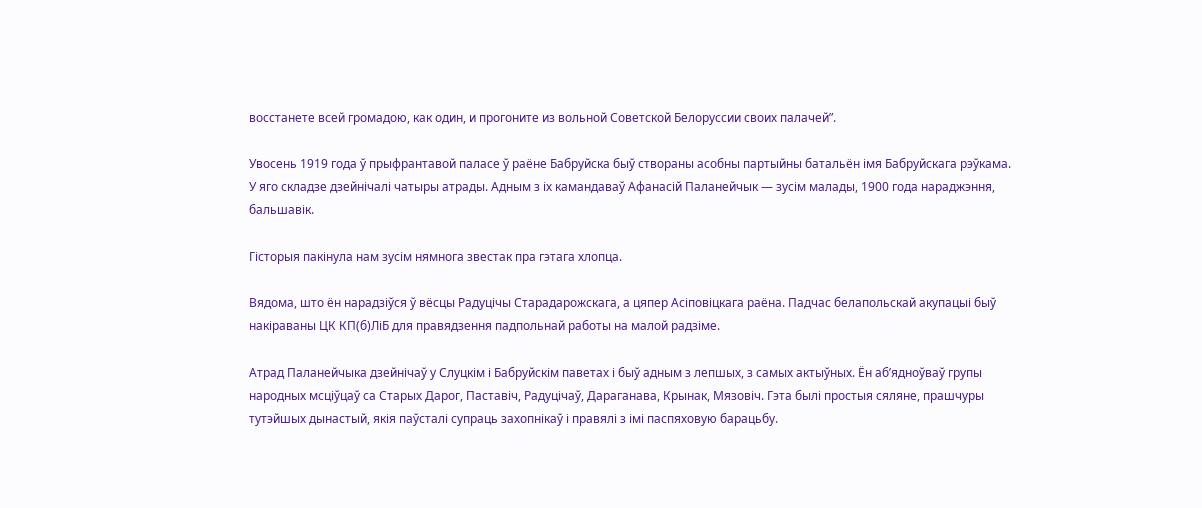восстанете всей громадою, как один, и прогоните из вольной Советской Белоруссии своих палачей”.

Увосень 1919 года ў прыфрантавой паласе ў раёне Бабруйска быў створаны асобны партыйны батальён імя Бабруйскага рэўкама. У яго складзе дзейнічалі чатыры атрады. Адным з іх камандаваў Афанасій Паланейчык — зусім малады, 1900 года нараджэння, бальшавік.

Гісторыя пакінула нам зусім нямнога звестак пра гэтага хлопца.

Вядома, што ён нарадзіўся ў вёсцы Радуцічы Старадарожскага, а цяпер Асіповіцкага раёна. Падчас белапольскай акупацыі быў накіраваны ЦК КП(б)ЛіБ для правядзення падпольнай работы на малой радзіме.

Атрад Паланейчыка дзейнічаў у Слуцкім і Бабруйскім паветах і быў адным з лепшых, з самых актыўных. Ён аб’ядноўваў групы народных мсціўцаў са Старых Дарог, Паставіч, Радуцічаў, Дараганава, Крынак, Мязовіч. Гэта былі простыя сяляне, прашчуры тутэйшых дынастый, якія паўсталі супраць захопнікаў і правялі з імі паспяховую барацьбу.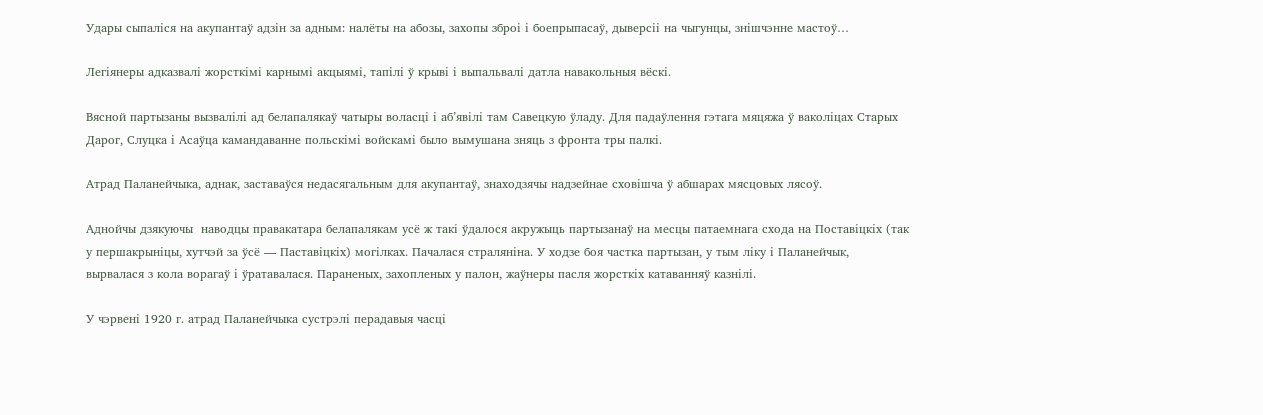Удары сыпаліся на акупантаў адзін за адным: налёты на абозы, захопы зброі і боепрыпасаў, дыверсіі на чыгунцы, знішчэнне мастоў…

Легіянеры адказвалі жорсткімі карнымі акцыямі, тапілі ў крыві і выпальвалі датла навакольныя вёскі.

Вясной партызаны вызвалілі ад белапалякаў чатыры воласці і аб’явілі там Савецкую ўладу. Для падаўлення гэтага мяцяжа ў ваколіцах Старых Дарог, Слуцка і Асаўца камандаванне польскімі войскамі было вымушана зняць з фронта тры палкі.

Атрад Паланейчыка, аднак, заставаўся недасягальным для акупантаў, знаходзячы надзейнае сховішча ў абшарах мясцовых лясоў.

Аднойчы дзякуючы  наводцы правакатара белапалякам усё ж такі ўдалося акружыць партызанаў на месцы патаемнага схода на Поставіцкіх (так у першакрыніцы, хутчэй за ўсё — Паставіцкіх) могілках. Пачалася страляніна. У ходзе боя частка партызан, у тым ліку і Паланейчык, вырвалася з кола ворагаў і ўратавалася. Параненых, захопленых у палон, жаўнеры пасля жорсткіх катаванняў казнілі.

У чэрвені 1920 г. атрад Паланейчыка сустрэлі перадавыя часці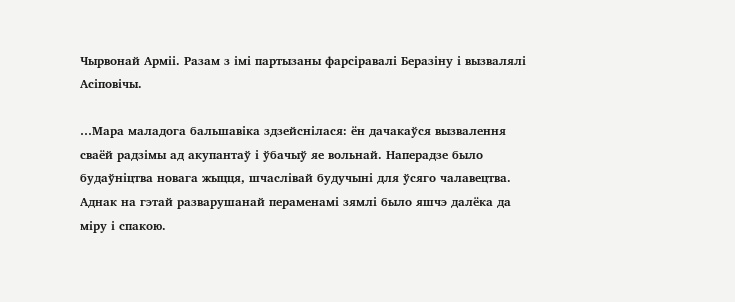Чырвонай Арміі. Разам з імі партызаны фарсіравалі Беразіну і вызвалялі Асіповічы.

…Мара маладога бальшавіка здзейснілася: ён дачакаўся вызвалення сваёй радзімы ад акупантаў і ўбачыў яе вольнай. Наперадзе было будаўніцтва новага жыцця, шчаслівай будучыні для ўсяго чалавецтва. Аднак на гэтай разварушанай пераменамі зямлі было яшчэ далёка да міру і спакою.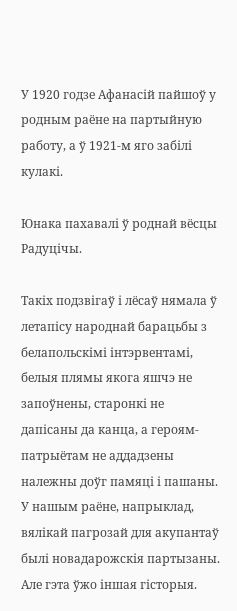У 1920 годзе Афанасій пайшоў у родным раёне на партыйную работу, а ў 1921-м яго забілі кулакі.

Юнака пахавалі ў роднай вёсцы Радуцічы.

Такіх подзвігаў і лёсаў нямала ў летапісу народнай барацьбы з белапольскімі інтэрвентамі, белыя плямы якога яшчэ не запоўнены, старонкі не дапісаны да канца, а героям-патрыётам не аддадзены належны доўг памяці і пашаны. У нашым раёне, напрыклад, вялікай пагрозай для акупантаў былі новадарожскія партызаны. Але гэта ўжо іншая гісторыя.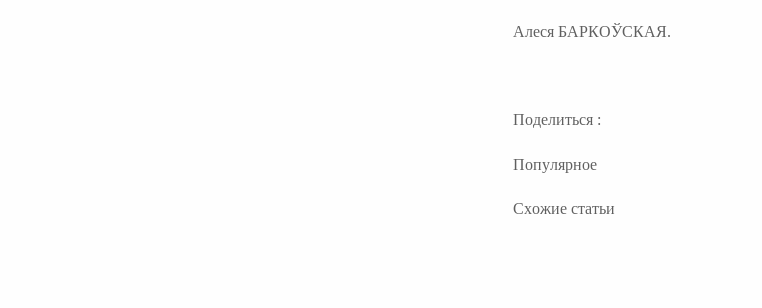Алеся БАРКОЎСКАЯ.



Поделиться :

Популярное

Схожие статьи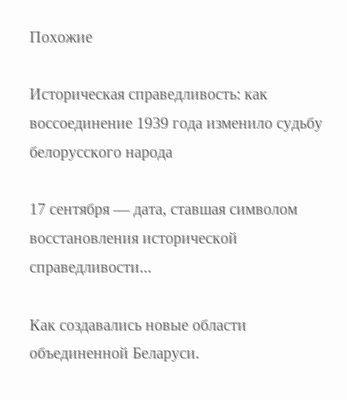Похожие

Историческая справедливость: как воссоединение 1939 года изменило судьбу белорусского народа

17 сентября — дата, ставшая символом восстановления исторической справедливости...

Как создавались новые области объединенной Беларуси.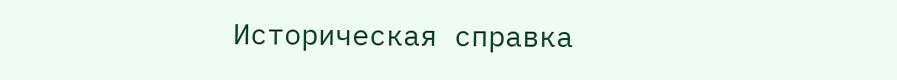Историческая справка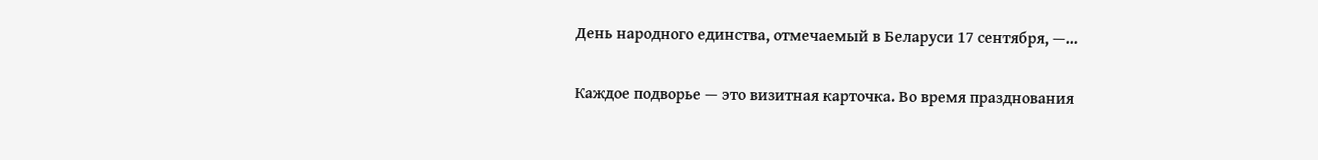День народного единства, отмечаемый в Беларуси 17 сентября, —...

Каждое подворье — это визитная карточка. Во время празднования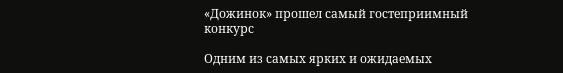«Дожинок» прошел самый гостеприимный конкурс

Одним из самых ярких и ожидаемых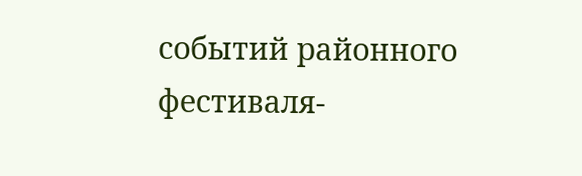событий районного фестиваля-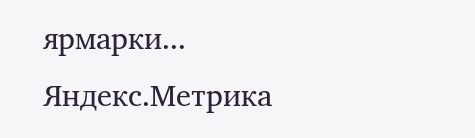ярмарки...
Яндекс.Метрика